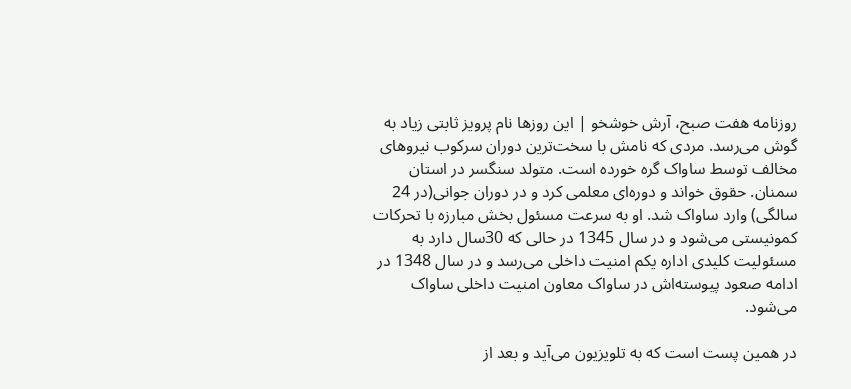روزنامه هفت صبح، آرش خوشخو | این روزها نام پرویز ثابتی زیاد به گوش می‌رسد. مردی که نامش با سخت‌ترین دوران سرکوب نیروهای مخالف توسط ساواک گره خورده است. متولد سنگسر در استان سمنان. حقوق خواند و دوره‌ای معلمی کرد و در دوران جوانی(در 24 سالگی) وارد ساواک شد. او به سرعت مسئول بخش مبارزه با تحرکات کمونیستی می‌شود و در سال 1345 در حالی که 30سال دارد به مسئولیت کلیدی اداره یکم امنیت داخلی می‌رسد و در سال 1348 در ادامه صعود پیوسته‌اش در ساواک معاون امنیت داخلی ساواک می‌شود.

در همین پست است که به تلویزیون می‌آید و بعد از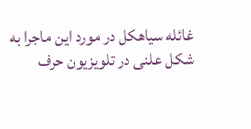غائله سیاهکل در مورد این ماجرا به شکل علنی در تلویزیون حرف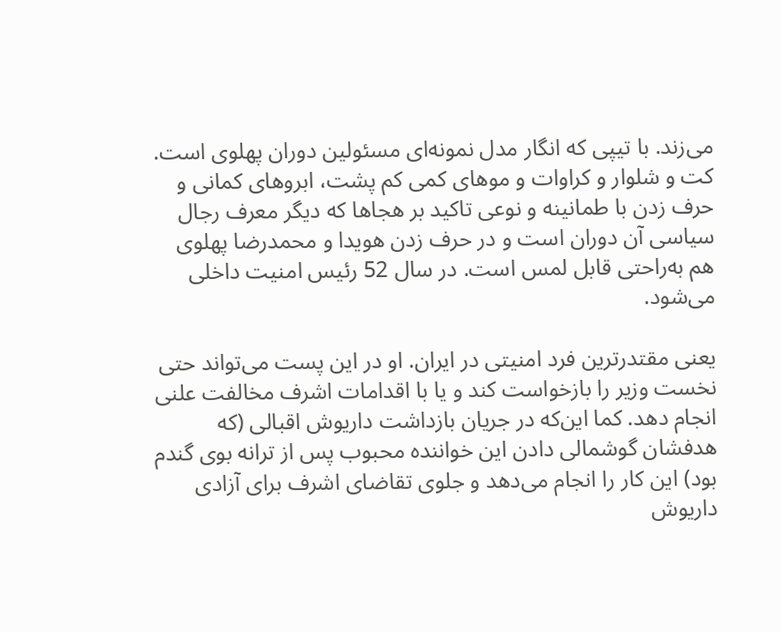می‌زند. با تیپی که انگار مدل نمونه‌ای مسئولین دوران پهلوی است. کت و شلوار و کراوات و موهای کمی کم پشت، ‌ابروهای کمانی ‌و حرف زدن با طمانینه و نوعی تاکید بر هجاها که دیگر معرف رجال سیاسی آن دوران است و در حرف زدن هویدا و محمدرضا پهلوی هم به‌راحتی قابل لمس است. در سال 52 رئیس امنیت داخلی می‌شود.

یعنی مقتدرترین فرد امنیتی در ایران. او در این پست می‌تواند حتی نخست وزیر را بازخواست کند و یا با اقدامات اشرف مخالفت علنی انجام دهد. کما این‌که در جریان بازداشت داریوش اقبالی (که هدفشان گوشمالی دادن این خواننده محبوب پس از ترانه بوی گندم بود) این کار را انجام می‌دهد و جلوی تقاضای اشرف برای آزادی داریوش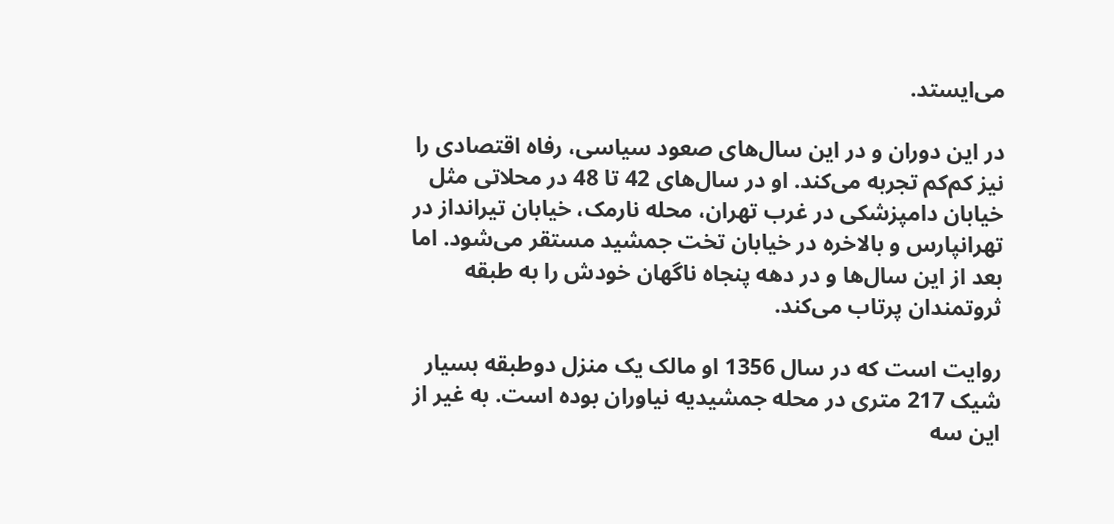می‌ایستد.

در این دوران و در این سال‌های صعود سیاسی، رفاه اقتصادی را نیز کم‌کم تجربه می‌کند. او در سال‌های 42 تا 48 در محلاتی مثل خیابان دامپزشکی در غرب تهران، محله نارمک، ‌خیابان تیرانداز در تهرانپارس و بالاخره در خیابان تخت جمشید مستقر می‌شود. اما بعد از این سال‌ها و در دهه پنجاه ناگهان خودش را به طبقه ثروتمندان پرتاب می‌کند.

روایت است که در سال 1356 او مالک یک منزل دوطبقه بسیار شیک 217 متری در محله جمشیدیه نیاوران بوده است. به غیر از این سه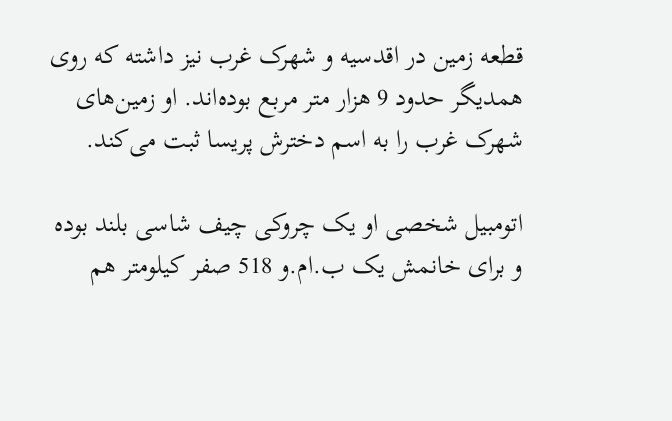قطعه زمین در اقدسیه و شهرک غرب نیز داشته که روی همدیگر حدود 9 هزار متر مربع بوده‌اند. او زمین‌های شهرک غرب را به اسم دخترش پریسا ثبت می‌کند.

اتومبیل شخصی او یک چروکی چیف شاسی بلند بوده و برای خانمش یک ب.ام.و 518 صفر کیلومتر هم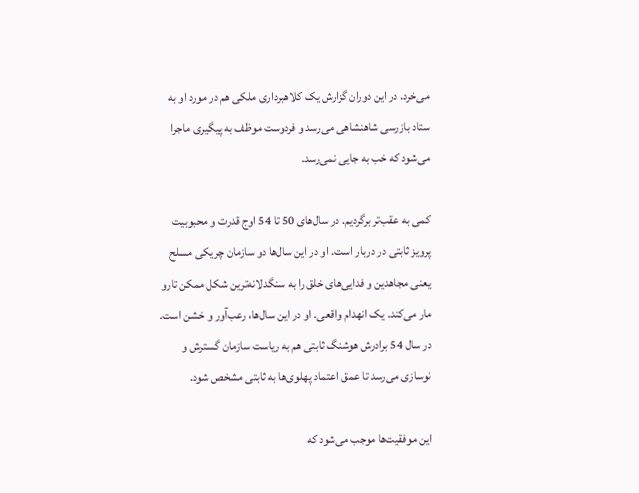می‌خرد. در این دوران گزارش یک کلاهبرداری ملکی هم در مورد او به ستاد بازرسی شاهنشاهی می‌رسد و فردوست موظف به پیگیری ماجرا می‌شود که خب به جایی نمی‌رسد.

کمی به عقب‌تر برگردیم. در سال‌های 50 تا 54 اوج قدرت و محبوبیت پرویز ثابتی در دربار است. او در این سال‌ها دو سازمان چریکی مسلح یعنی مجاهدین و فدایی‌های خلق را به سنگدلانه‌ترین شکل ممکن تارو مار می‌کند. یک انهدام واقعی. او در این سال‌ها، رعب‌آور و خشن است. در سال 54 برادرش هوشنگ ثابتی هم به ریاست سازمان گسترش و نوسازی می‌رسد تا عمق اعتماد پهلوی‌ها به ثابتی مشخص شود.

این موفقیت‌ها موجب می‌شود که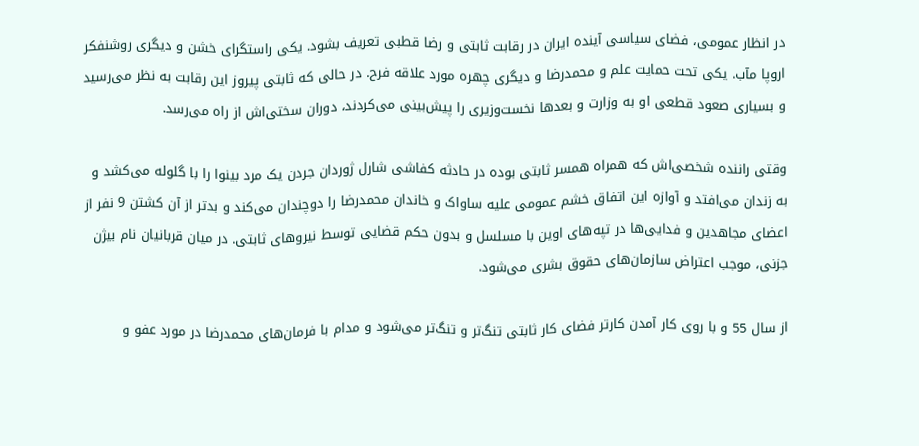در انظار عمومی، فضای سیاسی آینده ایران در رقابت ثابتی و رضا قطبی تعریف بشود. یکی راستگرای خشن و دیگری روشنفکر اروپا مآب. یکی تحت حمایت علم و محمدرضا و دیگری چهره مورد علاقه فرح. در حالی که ثابتی پیروز این رقابت به نظر می‌رسید و بسیاری صعود قطعی او به وزارت و بعدها نخست‌وزیری را پیش‌بینی می‌کردند، دوران سختی‌اش از راه می‌رسد.

وقتی راننده شخصی‌اش که همراه همسر ثابتی بوده در حادثه کفاشی شارل ژوردان جردن یک مرد بینوا را با گلوله می‌کشد و به زندان می‌افتد و آوازه این اتفاق خشم عمومی علیه ساواک و خاندان محمدرضا را دوچندان می‌کند و بدتر از آن کشتن 9 نفر از اعضای مجاهدین و فدایی‌ها در تپه‌های اوین با مسلسل و بدون حکم قضایی توسط نیروهای ثابتی. در میان قربانیان نام بیژن جزنی، ‌موجب اعتراض سازمان‌های حقوق بشری می‌شود.

از سال 55 و با روی کار آمدن کارتر فضای کار ثابتی تنگ‌تر و تنگ‌تر می‌شود و مدام با فرمان‌های محمدرضا در مورد عفو و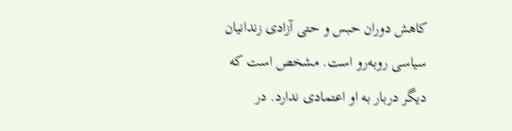کاهش دوران حبس و حتی آزادی زندانیان سیاسی روبه‌رو است. مشخص است که دیگر دربار به او اعتمادی ندارد. در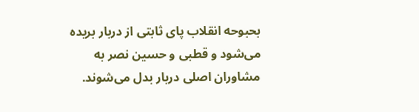بحبوحه انقلاب پای ثابتی از دربار بریده می‌شود و قطبی و حسین نصر به مشاوران اصلی دربار بدل می‌شوند.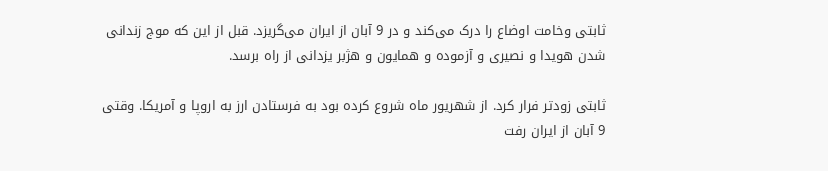ثابتی وخامت اوضاع را درک می‌کند و در 9 آبان از ایران می‌گریزد. قبل از این که موج زندانی شدن هویدا و نصیری و آزموده و همایون و هژبر یزدانی از راه برسد.

ثابتی زودتر فرار کرد. از شهریور ماه شروع کرده بود به فرستادن ارز به اروپا و آمریکا. وقتی 9 آبان از ایران رفت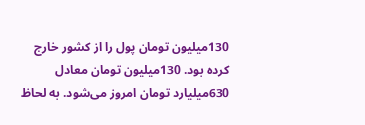130میلیون تومان پول را از کشور خارج کرده بود. 130میلیون تومان معادل 630میلیارد تومان امروز می‌شود. به لحاظ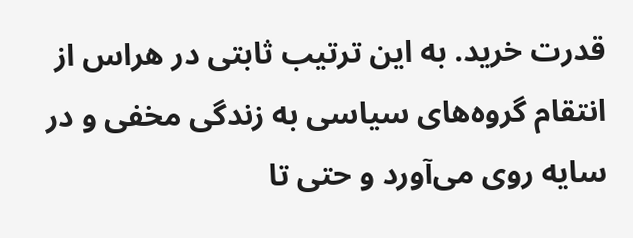قدرت خرید. به این ترتیب ثابتی در هراس از انتقام گروه‌های سیاسی به زندگی مخفی و در سایه روی می‌آورد و حتی تا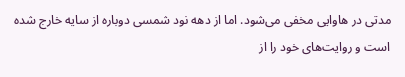مدتی در هاوایی مخفی می‌شود. اما از دهه نود شمسی دوباره از سایه خارج شده است و روایت‌های خود را از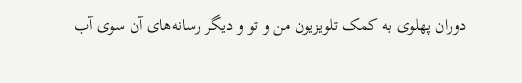دوران پهلوی به کمک تلویزیون من و تو و دیگر رسانه‌های آن سوی آب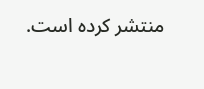منتشر کرده است.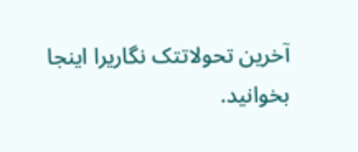آخرین تحولاتتک نگاریرا اینجا بخوانید.